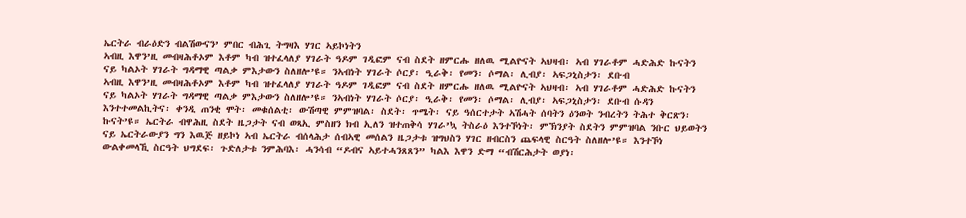ኤርትራ ብራዕድን ብልሽውናን’ ምበር ብሕጊ ትግዛእ ሃገር ኣይኮነትን
ኣብዚ እዋን’ዚ መብዛሕቶኦም እቶም ካብ ዝተፈላለያ ሃገራት ዓዶም ገዲፎም ናብ ስደት ዘምርሑ ዘለዉ ሚልዮናት ኣህዛብ፡ ኣብ ሃገራቶም ሓድሕድ ኩናትን ናይ ካልኦት ሃገራት ግዳማዊ ጣልቃ ምእታውን ስለዘሎ’ዩ። ንኣብነት ሃገራት ሶርያ፡ ዒራቅ፡ የመን፡ ሶማል፡ ሊብያ፡ ኣፍጋኒስታን፡ ደቡብ
ኣብዚ እዋን’ዚ መብዛሕቶኦም እቶም ካብ ዝተፈላለያ ሃገራት ዓዶም ገዲፎም ናብ ስደት ዘምርሑ ዘለዉ ሚልዮናት ኣህዛብ፡ ኣብ ሃገራቶም ሓድሕድ ኩናትን ናይ ካልኦት ሃገራት ግዳማዊ ጣልቃ ምእታውን ስለዘሎ’ዩ። ንኣብነት ሃገራት ሶርያ፡ ዒራቅ፡ የመን፡ ሶማል፡ ሊብያ፡ ኣፍጋኒስታን፡ ደቡብ ሱዳን እንተተመልኪትና፡ ቀንዲ ጠንቂ ሞት፡ መቁሰልቲ፡ ውሽጣዊ ምምዝባል፡ ስደት፡ ጥሜት፡ ናይ ዓሰርተታት ኣሽሓት ሰባትን ዕንወት ንብረትን ትሕተ ቅርጽን፡ ኩናት’ዩ። ኤርትራ ብዋሕዚ ስደት ዜጋታት ናብ ወጻኢ ምስዘን ክብ ኢለን ዝተጠቅሳ ሃገራ’ኳ ትስራዕ እንተኾነት፡ ምኽንያት ስደትን ምምዝባል ንቡር ህይወትን ናይ ኤርትራውያን ግን እዉጅ ዘይኮነ ኣብ ኤርትራ ብሰላሕታ ሰብኣዊ መሰልን ዜጋታቱ ዝግህስን ሃገር ዘብርስን ጨፍላዊ ስርዓት ስለዘሎ’ዩ። እንተኾነ ውልቀመላኺ ስርዓት ህግደፍ፡ ጉድለታቱ ንምሕባእ፡ ሓንሳብ “ዶብና ኣይተሓንጸጸን” ካልእ እዋን ድማ “ብሽርሕታት ወያነ፡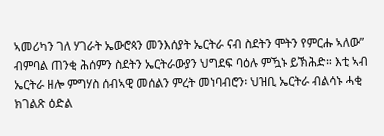ኣመሪካን ገለ ሃገራት ኤውሮጳን መንእሰያት ኤርትራ ናብ ስደትን ሞትን የምርሑ ኣለው” ብምባል ጠንቂ ሕሰምን ስደትን ኤርትራውያን ህግደፍ ባዕሉ ምዃኑ ይኽሕድ። እቲ ኣብ ኤርትራ ዘሎ ምግሃስ ሰብኣዊ መሰልን ምረት መነባብሮን፡ ህዝቢ ኤርትራ ብልሳኑ ሓቂ ክገልጽ ዕድል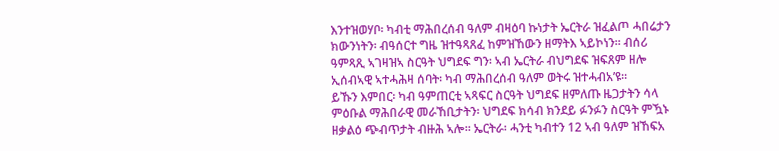እንተዝወሃቦ፡ ካብቲ ማሕበረሰብ ዓለም ብዛዕባ ኩነታት ኤርትራ ዝፈልጦ ሓበሬታን ክውንነትን፡ ብዓሰርተ ግዜ ዝተዓጻጸፈ ከምዝኸውን ዘማትእ ኣይኮነን። ብሰሪ ዓምጻጺ ኣገዛዝኣ ስርዓት ህግደፍ ግን፡ ኣብ ኤርትራ ብህግደፍ ዝፍጸም ዘሎ ኢሰብኣዊ ኣተሓሕዛ ሰባት፡ ካብ ማሕበረሰብ ዓለም ወትሩ ዝተሓብአ’ዩ።
ይኹን እምበር፡ ካብ ዓምጠርቲ ኣጻፍር ስርዓት ህግደፍ ዘምለጡ ዜጋታትን ሳላ ምዕቡል ማሕበራዊ መራኸቢታትን፡ ህግደፍ ክሳብ ክንደይ ፉንፉን ስርዓት ምዃኑ ዘቃልዕ ጭብጥታት ብዙሕ ኣሎ። ኤርትራ፡ ሓንቲ ካብተን 12 ኣብ ዓለም ዝኸፍአ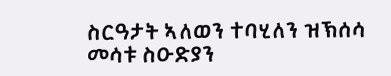ስርዓታት ኣለወን ተባሂለን ዝኽሰሳ መሳቱ ስዑድያን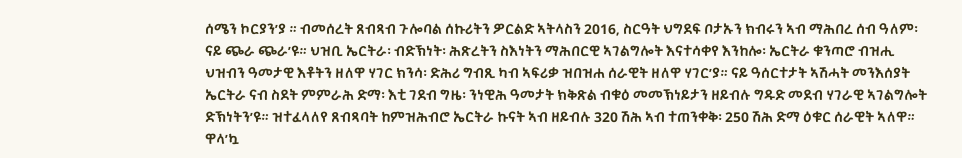ሰሜን ኮርያን’ያ ። ብመሰረት ጸብጻብ ጉሎባል ሰኩሪትን ዎርልድ ኣትላስን 2016, ስርዓት ህግደፍ ቦታኡን ክብሩን ኣብ ማሕበረ ሰብ ዓለም፡ ናይ ጭራ ጭራ’ዩ። ህዝቢ ኤርትራ፡ ብድኽነት፡ ሕጽረትን ስእነትን ማሕበርዊ ኣገልግሎት እናተሳቀየ እንከሎ፡ ኤርትራ ቁንጣሮ ብዝሒ ህዝብን ዓመታዊ እቶትን ዘለዋ ሃገር ክንሳ፡ ድሕሪ ግብጺ ካብ ኣፍሪቃ ዝበዝሐ ሰራዊት ዘለዋ ሃገር’ያ። ናይ ዓሰርተታት ኣሽሓት መንእሰያት ኤርትራ ናብ ስደት ምምራሕ ድማ፡ እቲ ገደብ ግዜ፡ ንነዊሕ ዓመታት ክቅጽል ብቁዕ መመኽነይታን ዘይብሉ ግዱድ መደብ ሃገራዊ ኣገልግሎት ድኽነትን’ዩ። ዝተፈላለየ ጸብጻባት ከምዝሕብሮ ኤርትራ ኩናት ኣብ ዘይብሉ 320 ሽሕ ኣብ ተጠንቀቅ፡ 250 ሽሕ ድማ ዕቁር ሰራዊት ኣለዋ። ዋላ’ኳ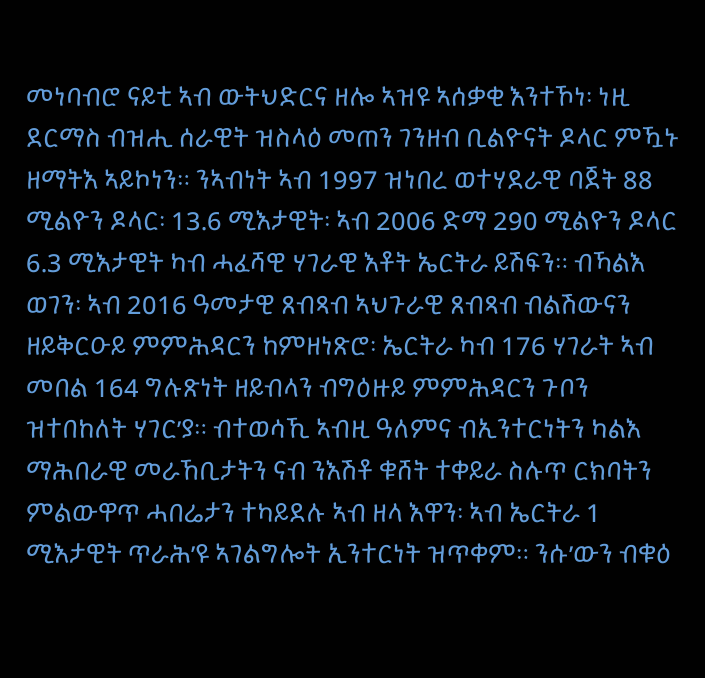መነባብሮ ናይቲ ኣብ ውትህድርና ዘሎ ኣዝዩ ኣሰቃቂ እንተኾነ፡ ነዚ ደርማስ ብዝሒ ሰራዊት ዝስላዕ መጠን ገንዘብ ቢልዮናት ዶላር ምዃኑ ዘማትእ ኣይኮነን። ንኣብነት ኣብ 1997 ዝነበረ ወተሃደራዊ ባጀት 88 ሚልዮን ዶላር፡ 13.6 ሚእታዊት፡ ኣብ 2006 ድማ 290 ሚልዮን ዶላር 6.3 ሚእታዊት ካብ ሓፈሻዊ ሃገራዊ እቶት ኤርትራ ይሽፍን። ብኻልእ ወገን፡ ኣብ 2016 ዓመታዊ ጸብጻብ ኣህጉራዊ ጸብጻብ ብልሽውናን ዘይቅርዑይ ምምሕዳርን ከምዘነጽሮ፡ ኤርትራ ካብ 176 ሃገራት ኣብ መበል 164 ግሉጽነት ዘይብላን ብግዕዙይ ምምሕዳርን ጉቦን ዝተበከለት ሃገር’ያ። ብተወሳኺ ኣብዚ ዓለምና ብኢንተርነትን ካልእ ማሕበራዊ መራኸቢታትን ናብ ንእሽቶ ቁሸት ተቀይራ ስሉጥ ርክባትን ምልውዋጥ ሓበሬታን ተካይደሉ ኣብ ዘላ እዋን፡ ኣብ ኤርትራ 1 ሚእታዊት ጥራሕ’ዩ ኣገልግሎት ኢንተርነት ዝጥቀም። ንሱ’ውን ብቁዕ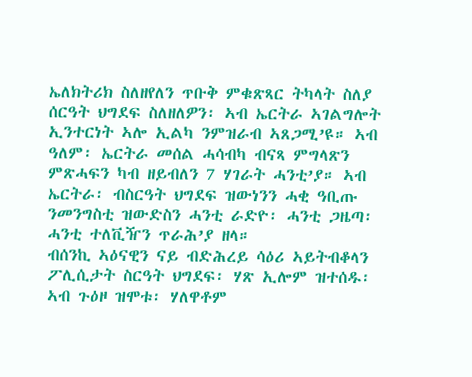ኤለክትሪክ ስለዘየለን ጥቡቅ ምቁጽጻር ትካላት ስለያ ሰርዓት ህግደፍ ስለዘለዎን፡ ኣብ ኤርትራ ኣገልግሎት ኢንተርነት ኣሎ ኢልካ ንምዝራብ ኣጸጋሚ’ዩ። ኣብ ዓለም፡ ኤርትራ መሰል ሓሳብካ ብናጻ ምግላጽን ምጽሓፍን ካብ ዘይብለን 7 ሃገራት ሓንቲ’ያ። ኣብ ኤርትራ፡ ብስርዓት ህግደፍ ዝውነንን ሓቂ ዓቢጡ ንመንግስቲ ዝውድስን ሓንቲ ራድዮ፡ ሓንቲ ጋዜጣ፡ ሓንቲ ተለቪዥን ጥራሕ’ያ ዘላ።
ብሰንኪ ኣዕናዊን ናይ ብድሕረይ ሳዕሪ ኣይትብቆላን ፖሊሲታት ስርዓት ህግደፍ፡ ሃጽ ኢሎም ዝተሰዱ፡ ኣብ ጉዕዞ ዝሞቱ፡ ሃለዋቶም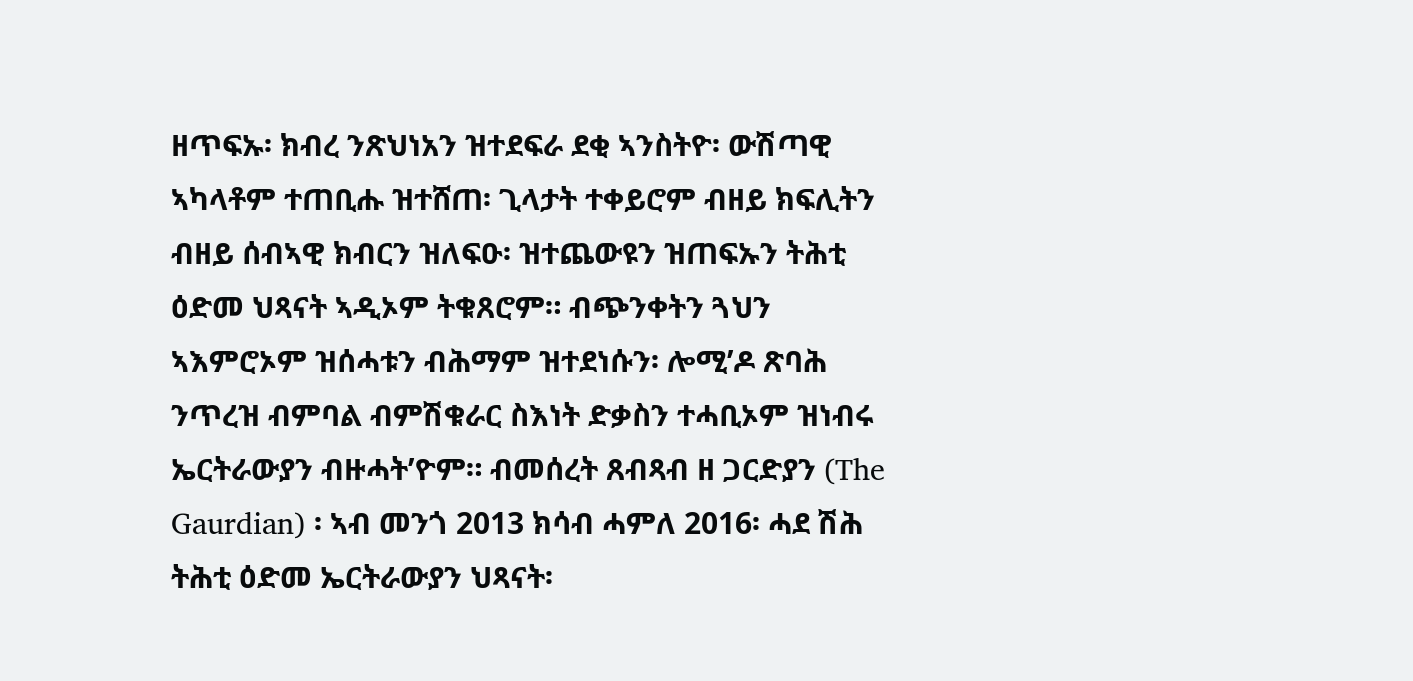ዘጥፍኡ፡ ክብረ ንጽህነአን ዝተደፍራ ደቂ ኣንስትዮ፡ ውሽጣዊ ኣካላቶም ተጠቢሑ ዝተሸጠ፡ ጊላታት ተቀይሮም ብዘይ ክፍሊትን ብዘይ ሰብኣዊ ክብርን ዝለፍዑ፡ ዝተጨውዩን ዝጠፍኡን ትሕቲ ዕድመ ህጻናት ኣዲኦም ትቁጸሮም። ብጭንቀትን ጓህን ኣእምሮኦም ዝሰሓቱን ብሕማም ዝተደነሱን፡ ሎሚ’ዶ ጽባሕ ንጥረዝ ብምባል ብምሽቁራር ስእነት ድቃስን ተሓቢኦም ዝነብሩ ኤርትራውያን ብዙሓት’ዮም። ብመሰረት ጸብጻብ ዘ ጋርድያን (The Gaurdian) ፡ ኣብ መንጎ 2013 ክሳብ ሓምለ 2016፡ ሓደ ሽሕ ትሕቲ ዕድመ ኤርትራውያን ህጻናት፡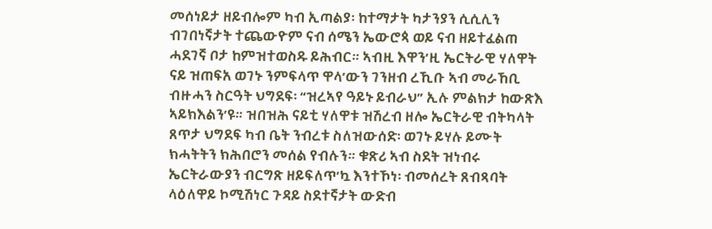መሰነይታ ዘይብሎም ካብ ኢጣልያ፡ ከተማታት ካታንያን ሲሲሊን ብገበነኛታት ተጨውዮም ናብ ሰሜን ኤውሮጳ ወይ ናብ ዘይተፈልጠ ሓደገኛ ቦታ ከምዝተወስዱ ይሕብር። ኣብዚ እዋን’ዚ ኤርትራዊ ሃለዋት ናይ ዝጠፍአ ወገኑ ንምፍላጥ ዋላ’ውን ገንዘብ ረኺቡ ኣብ መራኸቢ ብዙሓን ስርዓት ህግደፍ፡ “ዝረኣየ ዓይኑ ይብራህ” ኢሉ ምልክታ ከውጽእ ኣይክእልን’ዩ። ዝበዝሕ ናይቲ ሃለዋቱ ዝሽረብ ዘሎ ኤርትራዊ ብትካላት ጸጥታ ህግደፍ ካብ ቤት ንብረቱ ስለዝውሰድ፡ ወገኑ ይሃሉ ይሙት ክሓትትን ክሕበሮን መሰል የብሉን። ቁጽሪ ኣብ ስደት ዝነብሩ ኤርትራውያን ብርግጽ ዘይፍለጥ’ኳ እንተኾነ፡ ብመሰረት ጸብጻባት ላዕለዋይ ኮሚሽነር ጉዳይ ስደተኛታት ውድብ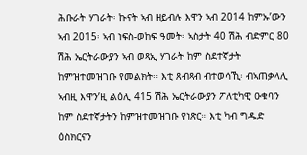ሕቡራት ሃገራት፡ ኩናት ኣብ ዘይብሉ እዋን ኣብ 2014 ከምኡ’ውን ኣብ 2015፡ ኣብ ነፍስ-ወከፍ ዓመት፡ ኣስታት 40 ሽሕ ብድምር 80 ሽሕ ኤርትራውያን ኣብ ወጻኢ ሃገራት ከም ስደተኛታት ከምዝተመዝገቡ የመልክት። እቲ ጸብጻብ ብተወሳኺ፡ ብኣጠቃላሊ ኣብዚ እዋን’ዚ ልዕሊ 415 ሽሕ ኤርትራውያን ፖለቲካዊ ዑቁባን ከም ስደተኛታትን ከምዝተመዝገቡ የነጽር። እቲ ካብ ግዱድ ዕስክርናን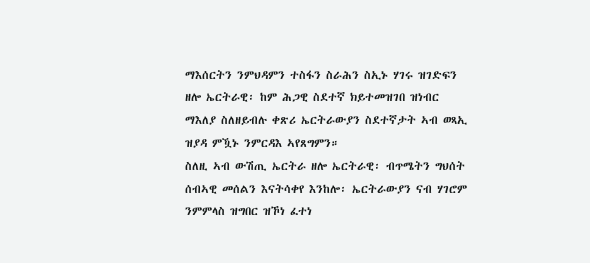ማእሰርትን ንምህዳምን ተስፋን ስራሕን ስኢኑ ሃገሩ ዝገድፍን ዘሎ ኤርትራዊ፡ ከም ሕጋዊ ስደተኛ ክይተመዝገበ ዝነብር ማእለያ ስለዘይብሉ ቀጽሪ ኤርትራውያን ስደተኛታት ኣብ ወጻኢ ዝያዳ ምዃኑ ንምርዳእ ኣየጸግምን።
ስለዚ ኣብ ውሽጢ ኤርትራ ዘሎ ኤርትራዊ፡ ብጥሜትን ግህሰት ሰብኣዊ መሰልን እናትሳቀየ እንከሎ፡ ኤርትራውያን ናብ ሃገሮም ንምምላስ ዝግበር ዝኾነ ፈተነ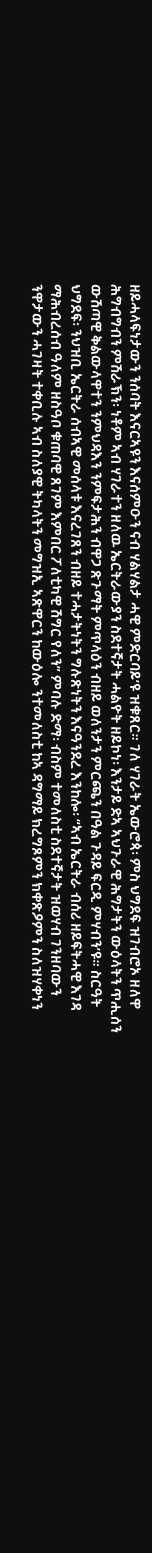ዘይሓላፍነታውን ንሰባት እናርኣዩን እናሰምዑን ናብ ሃልሃልታ ሓዊ ምድርባይ’ዩ ዝቁጸር። ገለ ሃገራት ኤውሮጳ፡ ምስ ህግደፍ ዝገብሮኦ ዘለዋ ሕግብግብን ምሽራኽን፡ ነቶም ኣብ ሃገራተን ዘለዉ ኤርትራውያን ስደተኛታት ሓልዮት ዘይኮነ፡ እንታይ ድኣ ኣህጉራዊ ሕግታትን ውዕላትን ጥሒሰን ውሽጣዊ ቅልውላዋተን ንምህዳእን ንምፍታሕን ብዋጋ ጽጉማት ምጥላዕን ብዘይ ወለንታን ምርጫን በዓል ጉዳይ ፍርዲ ምሃብን’ዩ። ስርዓት ህግደፍ፡ ንህዝቢ ኤርትራ ሰብኣዊ መሰላቱ እናረገጸን ብዘይ ተሓታትነትን ግሉጽነትን እናዓንደረ እንከሎ፡ “ኣብ ኤርትራ ብሰሪ ዘይፍትሓዊ እገዳ ማሕብረሰብ ዓለም ዘስዓቦ ቁጠባዊ ጸገም እምበር ፖለቲካዊ ሽግር የለን” ምባሉ ድማ፡ ብስም ተመለስቲ ስደተኛታት ዝወሃብ ገንዘባውን ንዋታውን ሓገዛት ተቀቢሉ ኣብ ስለያዊ ትካላትን መግዝኢ ኣጽዋርን ከውዕሎ ንተመለስቲ ከኣ ዳግማይ ክረግጾምን ክቀጽዖምን ስለዝሃቀነን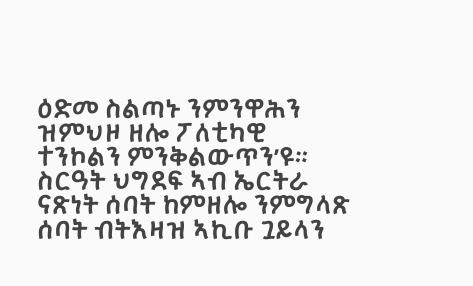ዕድመ ስልጣኑ ንምንዋሕን ዝምህዞ ዘሎ ፖለቲካዊ ተንኮልን ምንቅልውጥን’ዩ። ስርዓት ህግደፍ ኣብ ኤርትራ ናጽነት ሰባት ከምዘሎ ንምግላጽ ሰባት ብትእዛዝ ኣኪቡ ጓይላን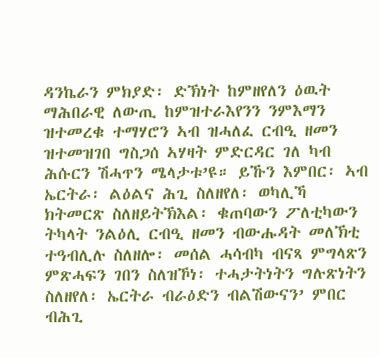ዳንኬራን ምክያድ፡ ድኽነት ከምዘየለን ዕዉት ማሕበራዊ ለውጢ ከምዝተራእየንን ንምእማን ዝተመረቁ ተማሃሮን ኣብ ዝሓለፈ ርብዒ ዘመን ዝተመዝገበ ግስጋሰ ኣሃዛት ምድርዳር ገለ ካብ ሕሱርን ሽሓጥን ሜላታቱ’ዩ። ይኹን እምበር፡ ኣብ ኤርትራ፡ ልዕልና ሕጊ ስለዘየለ፡ ወካሊኻ ክትመርጽ ስለዘይትኽእል፡ ቁጠባውን ፖለቲካውን ትካላት ንልዕሊ ርብዒ ዘመን ብውሑዳት መለኽቲ ተዓብሊሉ ስለዘሎ፡ መሰል ሓሳብካ ብናጻ ምግላጽን ምጽሓፍን ገበን ስለዝኾነ፡ ተሓታትነትን ግሉጽነትን ስለዘየለ፡ ኤርትራ ብራዕድን ብልሽውናን’ ምበር ብሕጊ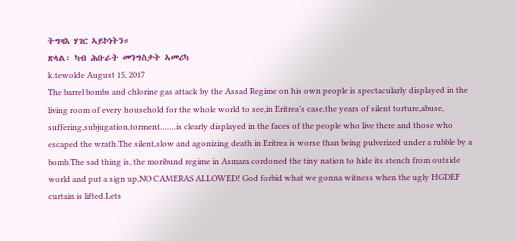ትግዛእ ሃገር ኣይኮነትን።
ጽላል፡ ካብ ሕቡራት መንግስታት ኣመሪካ
k.tewolde August 15, 2017
The barrel bombs and chlorine gas attack by the Assad Regime on his own people is spectacularly displayed in the living room of every household for the whole world to see,in Eritrea’s case,the years of silent torture,abuse, suffering,subjugation,torment…….is clearly displayed in the faces of the people who live there and those who escaped the wrath.The silent,slow and agonizing death in Eritrea is worse than being pulverized under a rubble by a bomb.The sad thing is, the moribund regime in Asmara cordoned the tiny nation to hide its stench from outside world and put a sign up,NO CAMERAS ALLOWED! God forbid what we gonna witness when the ugly HGDEF curtain is lifted.Lets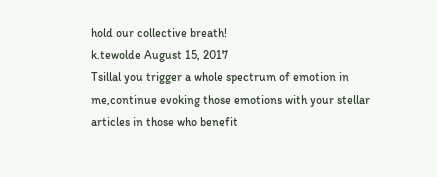hold our collective breath!
k.tewolde August 15, 2017
Tsillal you trigger a whole spectrum of emotion in me,continue evoking those emotions with your stellar articles in those who benefit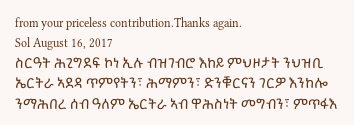from your priceless contribution.Thanks again.
Sol August 16, 2017
ስርዓት ሕጊግደፍ ኮነ ኢሉ ብዝገብሮ እከይ ምህዞታት ንህዝቢ ኤርትራ ኣደዳ ጥምየትን፣ ሕማምን፣ ድንቑርናን ገርዎ እንከሎ ንማሕበረ ሰብ ዓለም ኤርትራ ኣብ ዋሕስነት መግብን፣ ምጥፋእ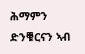ሕማምን ድንቑርናን ኣብ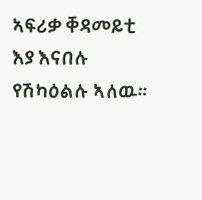ኣፍሪቃ ቐዳመይቲ እያ እናበሉ የሽካዕልሉ ኣለዉ።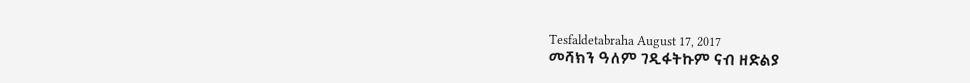Tesfaldetabraha August 17, 2017
መሻክን ዓለም ገዲፋትኩም ናብ ዘድልያ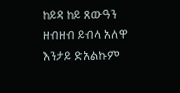ከይዳ ከይ ጸውዓን ዘብዘብ ይብላ አለዋ እንታይ ድአልኩም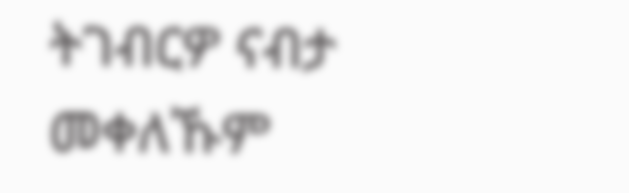ትገብርዎ ናብታ መቀለኹም